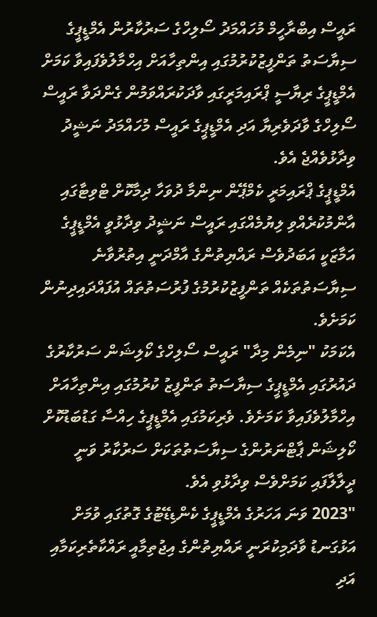ރައީސް އިބްރާހީމް މުހައްމަދު ސޯލިހްގެ ސަރުކާރުން އެމްޑީޕީގެ ސިޔާސަތު ތަންފީޒުކުރުމުގައި އިންތިހާއަށް އިހްމާލުވެފައިވާ ކަމަށް އެމްޑީޕީގެ ރިޔާސީ ޕްރައިމަރީގައި ވާދަކުރައްވަމުން ގެންދަވާ ރައީސް ސޯލިހްގެ ވާދަވެރިޔާ އަދި އެމްޑީޕީގެ ރައީސް މުހައްމަދު ނަޝީދު ވިދާޅުވެއްޖެ އެވެ.
އެމްޑީޕީގެ ޕްރައިމަރީ ކެމްޕޭން ނިންމާ ދުވަހާ ދިމާކޮށް ޓްވިޓާގައި އާންމުކުރެއްވި ލިޔުމެއްގައި ރައީސް ނަޝީދު ވިދާޅުވީ އެމްޑީޕީގެ އަމާޒަކީ އަބަދުވެސް ރައްޔިތުންގެ އާމްދަނީ އިތުރުވާނެ ސިޔާސަތުތަކެއް ތަންފީޒުކުރުމުގެ ފުރުސަތުތައް އުފައްދައިދިނުން ކަމަށެވެ.
އެކަމަކު "ނިމެން މިދާ" ރައީސް ސޯލިހްގެ ކޯލިޝަން ސަރުކާރުގެ ދައުރުގައި އެމްޑީޕީގެ ސިޔާސަތު ތަންފީޒު ކުރުމުގައި އިންތިހާއަށް އިހްމާލުވެފައިވާ ކަމަށެވެ. ވެރިކަމުގައި އެމްޑީޕީގެ ހިއްސާ ގަޑުބަޑުކޮށް ކޯލިޝަން ޕާޓްނަރުންގެ ސިޔާސަތުތަކަށް ސަރުކާރު ވަނީ ދީލާލާފައި ކަމަށްވެސް ވިދާޅުވި އެވެ.
"2023 ވަނަ އަހަރުގެ އެމްޑީޕީގެ ކެންޑިޑޭޓުގެ ގޮތުގައި ވުމަށް އަޅުގަނޑު ވާދަމިކުރަނީ ރައްޔިތުންގެ އިޖުތިމާއީ ރައްކާތެރިކަމާއި އަދި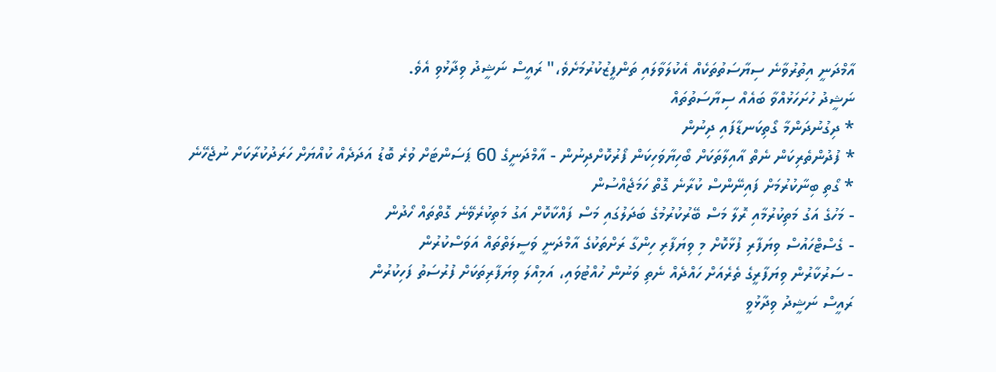އާމްދަނީ އިތުރުވާނެ ސިޔާސަތުތަކެއް އެކުލަވާލައި ތަންފީޒުކުރުމަށެވެ،" ރައީސް ނަޝީދު ވިދާޅުވި އެވެ.
ނަޝީދު ހުށަހަޅުއްވާ ބައެއް ސިޔާސަތުތައް
* ދިގުނުދަންމާ ގޯތިކަނޑާފައި ދިނުން
* ފުދުންތެރިކަން ނެތް އާއިލާތަކަށް ބޯހިޔާވަހިކަން ފޯރުކޮށްދިނުން - އާމްދަނީގެ 60 ޕަސަންޓަށް ވުރެ ބޮޑު އަދަދެއް ކުއްޔަށް ހަރަދުކުރާކަށް ނުޖެހޭނެ
* ގޯތި ބިނާކުރުމަށް ފައިނޭންސް ކުރާނެ ގޮތް ހަމަޖެއްސުން
- މަހުގެ އަގު މަތިކުރުމާއި ރޮލާ މަސް ބޭރުކުރުމުގެ ބަދަލުގައި މަސް ފައްކާކޮށް އަގު މަތިކުރެވޭނެ ގޮތްތައް ހޯދުން
- ގެސްޓްހައުސް ވިޔަފާރި ފުޅާކޮށް މި ވިޔަފާރި ހިންގާ ރަށްތަކުގެ އާމްދަނީ ވަސީލަތްތައް އަވަސްކުރުން
- ސަރުކާރުން ވިޔަފާރީގެ ތެރެއަށް ހައްދެއް ނެތި ވަނުން ހުއްޓުވައި، އަމިއްލަ ވިޔަފާރިތަކަށް ފުރުސަތު ފަހިކުރުން
ރައީސް ނަޝީދު ވިދާޅުވީ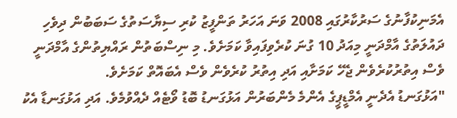އެމަނިކުފާނުގެ ސަރުކާރުގައި 2008 ވަނަ އަހަރު ތަންފީޒު ކުރި ސިޔާސަތުގެ ސަބަބުން ދިވެހި ދައުލަތުގެ އާމްދަނީ މިއަދު 10 ގުނަ ކުރެވިފައިވާ ކަމަށެވެ. މި ނިސްބަތުން ރައްޔިތުންގެ އާމްދަނީ ވެސް އިތުރުކުރެވެން ޖެހޭ ކަމަށާއި އަދި އިތުރު ކުރެވެން ވެސް އެބައޮތް ކަމަށެވެ.
"އަޅުގަނޑު އެދެނީ އެމްޑީޕީގެ އެންމެ މެންބަރުން އަޅުގަނޑު ބޮޑު ވޯޓެއް ދެއްވުމެވެ. އަދި އަޅުގަނޑާ އެކު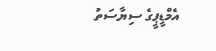އެމްޑީޕީގެ ސިޔާސަތު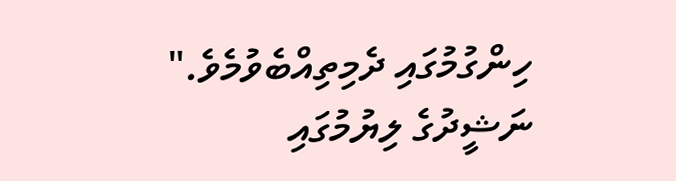ހިންގުމުގައި ދެމިތިއްބެވުމެވެ." ނަޝީދުގެ ލިޔުމުގައި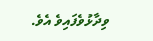ވިދާޅުވެފައިވެ އެވެ.